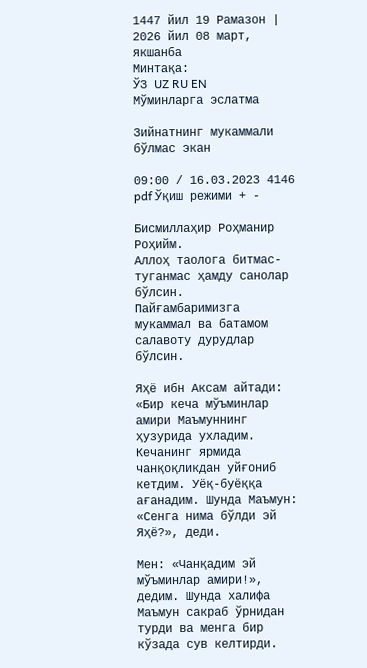1447 йил 19 Рамазон | 2026 йил 08 март, якшанба
Минтақа:
ЎЗ UZ RU EN
Мўминларга эслатма

Зийнатнинг мукаммали бўлмас экан

09:00 / 16.03.2023 4146 pdf Ўқиш режими + -

Бисмиллаҳир Роҳманир Роҳийм.
Аллоҳ таолога битмас-туганмас ҳамду санолар бўлсин.
Пайғамбаримизга мукаммал ва батамом салавоту дурудлар бўлсин.

Яҳё ибн Аксам айтади: «Бир кеча мўъминлар амири Маъмуннинг ҳузурида ухладим. Кечанинг ярмида чанқоқликдан уйғониб кетдим. Уёқ-буёққа ағанадим. Шунда Маъмун: «Сенга нима бўлди эй Яҳё?», деди.

Мен: «Чанқадим эй мўъминлар амири!», дедим. Шунда халифа Маъмун сакраб ўрнидан турди ва менга бир кўзада сув келтирди.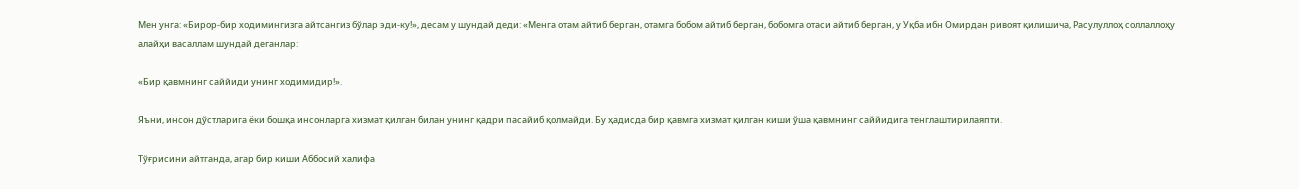Мен унга: «Бирор-бир ходимингизга айтсангиз бўлар эди-ку!», десам у шундай деди: «Менга отам айтиб берган, отамга бобом айтиб берган, бобомга отаси айтиб берган, у Уқба ибн Омирдан ривоят қилишича, Расулуллоҳ соллаллоҳу алайҳи васаллам шундай деганлар:

«Бир қавмнинг саййиди унинг ходимидир!».

Яъни, инсон дўстларига ёки бошқа инсонларга хизмат қилган билан унинг қадри пасайиб қолмайди. Бу ҳадисда бир қавмга хизмат қилган киши ўша қавмнинг саййидига тенглаштирилаяпти.

Тўғрисини айтганда, агар бир киши Аббосий халифа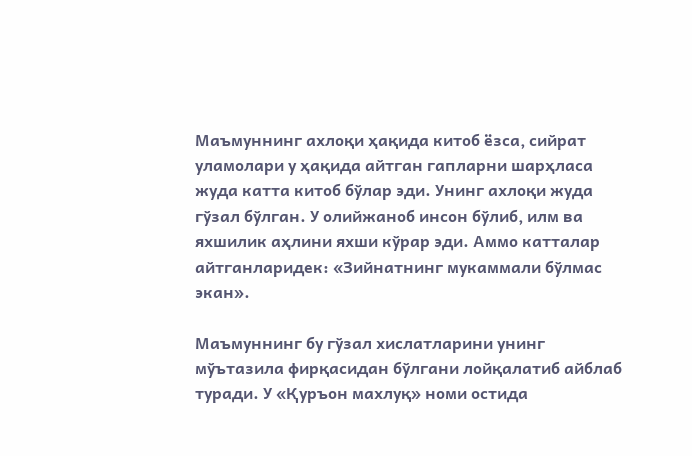Маъмуннинг ахлоқи ҳақида китоб ёзса, сийрат уламолари у ҳақида айтган гапларни шарҳласа жуда катта китоб бўлар эди. Унинг ахлоқи жуда гўзал бўлган. У олийжаноб инсон бўлиб, илм ва яхшилик аҳлини яхши кўрар эди. Аммо катталар айтганларидек: «Зийнатнинг мукаммали бўлмас экан».

Маъмуннинг бу гўзал хислатларини унинг мўътазила фирқасидан бўлгани лойқалатиб айблаб туради. У «Қуръон махлуқ» номи остида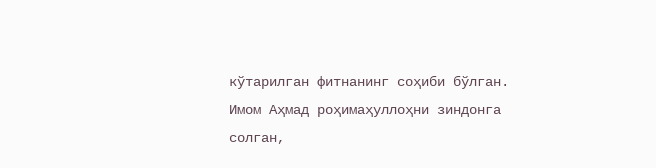кўтарилган фитнанинг соҳиби бўлган. Имом Аҳмад роҳимаҳуллоҳни зиндонга солган,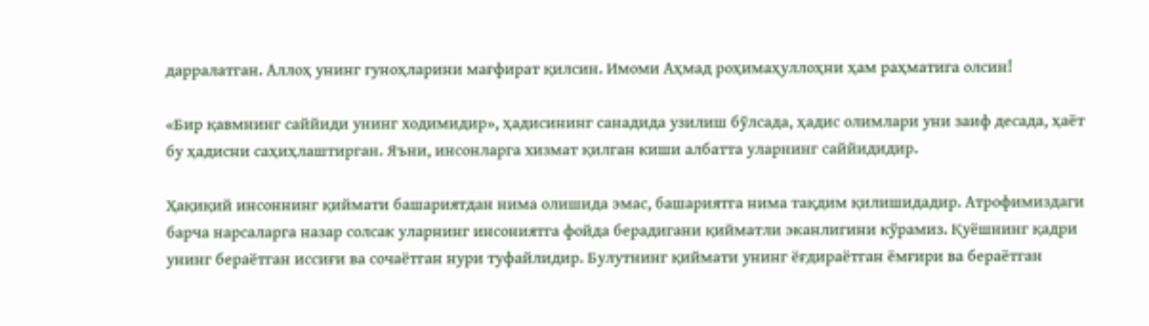дарралатган. Аллоҳ унинг гуноҳларини мағфират қилсин. Имоми Аҳмад роҳимаҳуллоҳни ҳам раҳматига олсин!

«Бир қавмнинг саййиди унинг ходимидир», ҳадисининг санадида узилиш бўлсада, ҳадис олимлари уни заиф десада, ҳаёт бу ҳадисни саҳиҳлаштирган. Яъни, инсонларга хизмат қилган киши албатта уларнинг саййидидир.

Ҳақиқий инсоннинг қиймати башариятдан нима олишида эмас, башариятга нима тақдим қилишидадир. Атрофимиздаги барча нарсаларга назар солсак уларнинг инсониятга фойда берадигани қийматли эканлигини кўрамиз. Қуёшнинг қадри унинг бераётган иссиғи ва сочаётган нури туфайлидир. Булутнинг қиймати унинг ёғдираётган ёмғири ва бераётган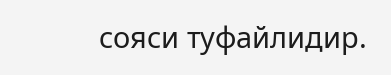сояси туфайлидир.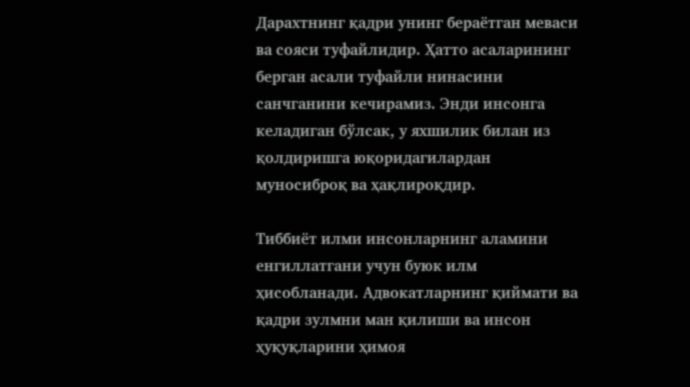Дарахтнинг қадри унинг бераётган меваси ва сояси туфайлидир. Ҳатто асаларининг берган асали туфайли нинасини санчганини кечирамиз. Энди инсонга келадиган бўлсак, у яхшилик билан из қолдиришга юқоридагилардан муносиброқ ва ҳақлироқдир.

Тиббиёт илми инсонларнинг аламини енгиллатгани учун буюк илм ҳисобланади. Адвокатларнинг қиймати ва қадри зулмни ман қилиши ва инсон ҳуқуқларини ҳимоя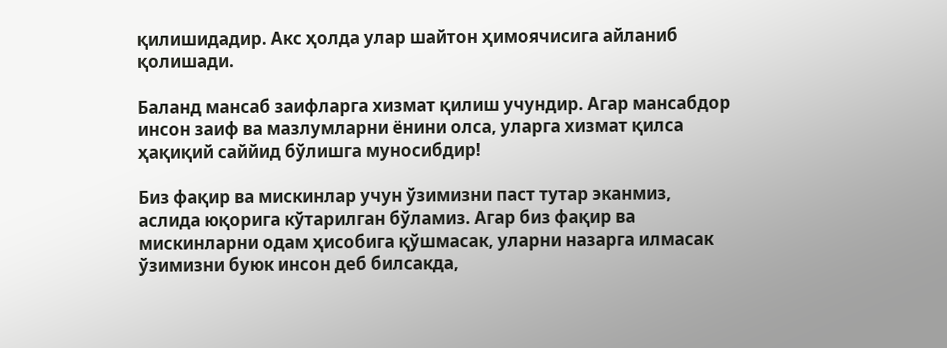қилишидадир. Акс ҳолда улар шайтон ҳимоячисига айланиб қолишади.

Баланд мансаб заифларга хизмат қилиш учундир. Агар мансабдор инсон заиф ва мазлумларни ёнини олса, уларга хизмат қилса ҳақиқий саййид бўлишга муносибдир!

Биз фақир ва мискинлар учун ўзимизни паст тутар эканмиз, аслида юқорига кўтарилган бўламиз. Агар биз фақир ва мискинларни одам ҳисобига қўшмасак, уларни назарга илмасак ўзимизни буюк инсон деб билсакда,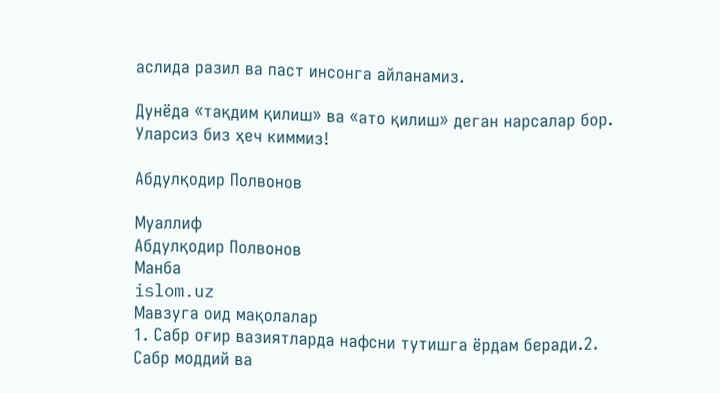аслида разил ва паст инсонга айланамиз.

Дунёда «тақдим қилиш» ва «ато қилиш» деган нарсалар бор. Уларсиз биз ҳеч киммиз!

Абдулқодир Полвонов

Муаллиф
Абдулқодир Полвонов
Манба
islom.uz
Мавзуга оид мақолалар
1. Сабр оғир вазиятларда нафсни тутишга ёрдам беради.2. Сабр моддий ва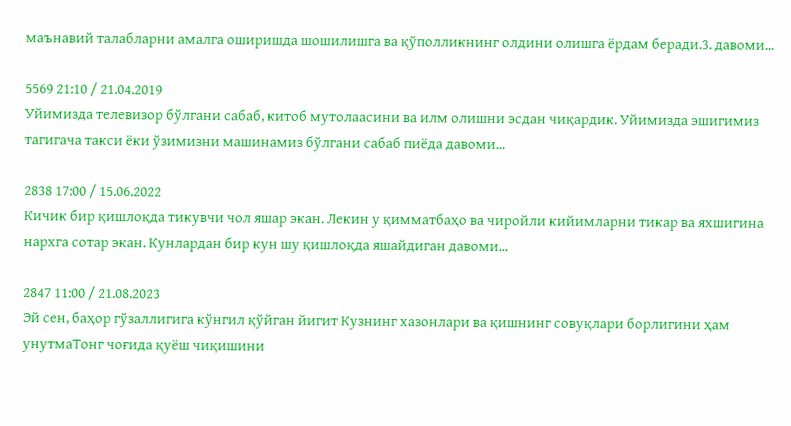маънавий талабларни амалга оширишда шошилишга ва қўполликнинг олдини олишга ёрдам беради.3. давоми...

5569 21:10 / 21.04.2019
Уйимизда телевизор бўлгани сабаб, китоб мутолаасини ва илм олишни эсдан чиқардик. Уйимизда эшигимиз тагигача такси ёки ўзимизни машинамиз бўлгани сабаб пиёда давоми...

2838 17:00 / 15.06.2022
Кичик бир қишлоқда тикувчи чол яшар экан. Лекин у қимматбаҳо ва чиройли кийимларни тикар ва яхшигина нархга сотар экан. Кунлардан бир кун шу қишлоқда яшайдиган давоми...

2847 11:00 / 21.08.2023
Эй сен, баҳор гўзаллигига кўнгил қўйган йигит Кузнинг хазонлари ва қишнинг совуқлари борлигини ҳам унутмаТонг чоғида қуёш чиқишини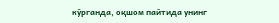кўрганда, оқшом пайтида унинг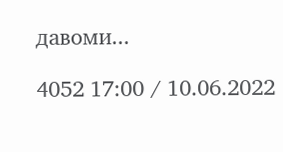давоми...

4052 17:00 / 10.06.2022